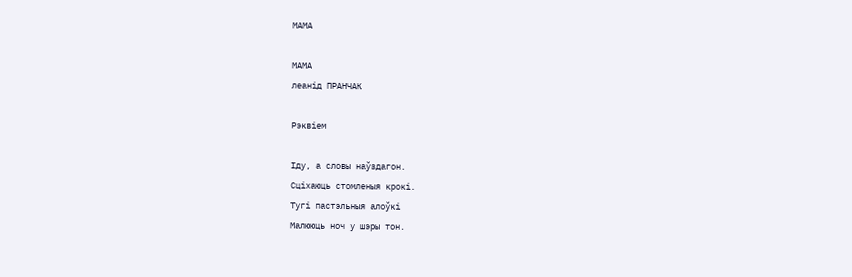МАМА

МАМА
леанід ПРАНЧАК

Рэквіем

Іду, а словы наўздагон.
Сціхаюць стомленыя крокі.
Тугі пастэльныя алоўкі
Малююць ноч у шэры тон.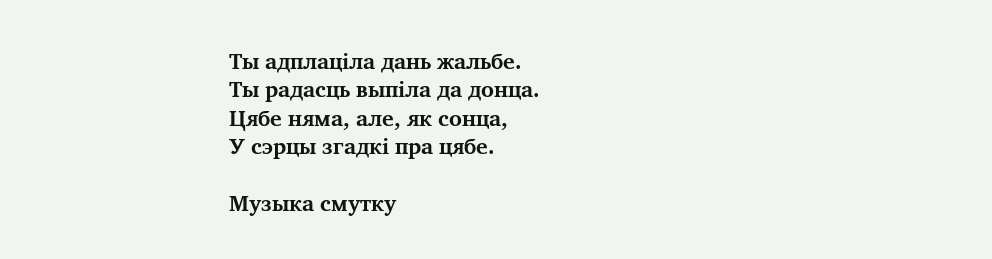Ты адплаціла дань жальбе.
Ты радасць выпіла да донца.
Цябе няма, але, як сонца,
У сэрцы згадкі пра цябе.

Музыка смутку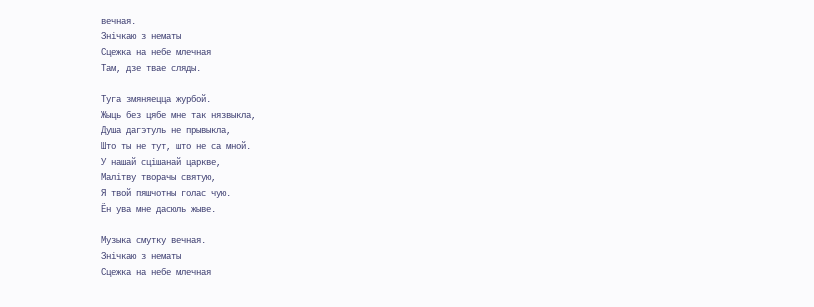вечная.
Знічкаю з нематы
Сцежка на небе млечная
Там, дзе твае сляды.

Туга змяняецца журбой.
Жыць без цябе мне так нязвыкла,
Душа дагэтуль не прывыкла,
Што ты не тут, што не са мной.
У нашай сцішанай царкве,
Малітву творачы святую,
Я твой пяшчотны голас чую.
Ён ува мне дасюль жыве.

Музыка смутку вечная.
Знічкаю з нематы
Сцежка на небе млечная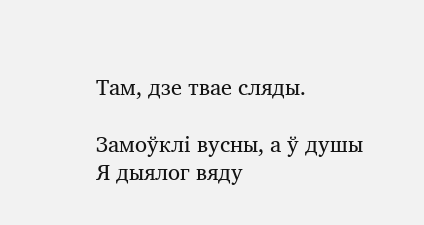Там, дзе твае сляды.

Замоўклі вусны, а ў душы
Я дыялог вяду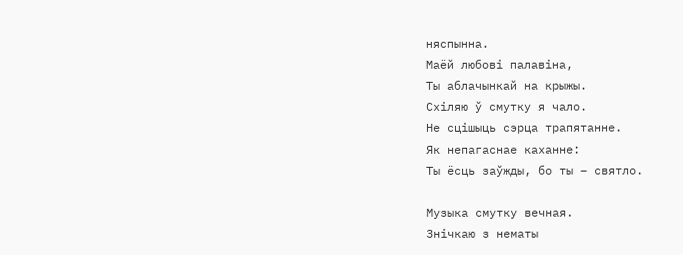няспынна.
Маёй любові палавіна,
Ты аблачынкай на крыжы.
Схіляю ў смутку я чало.
Не сцішыць сэрца трапятанне.
Як непагаснае каханне:
Ты ёсць заўжды, бо ты – святло.

Музыка смутку вечная.
Знічкаю з нематы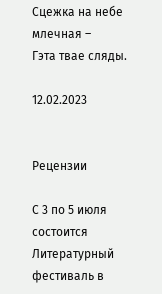Сцежка на небе млечная –
Гэта твае сляды.

12.02.2023


Рецензии

С 3 по 5 июля состоится Литературный фестиваль в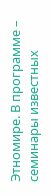Этномире. В программе – семинары известных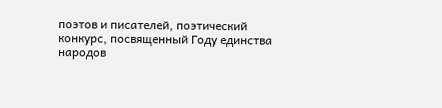поэтов и писателей, поэтический конкурс, посвященный Году единства народов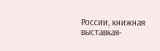России, книжная выставкая-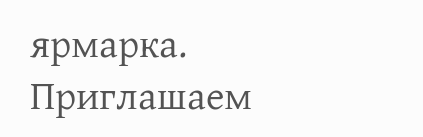ярмарка. Приглашаем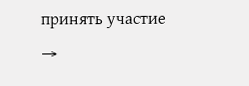принять участие →